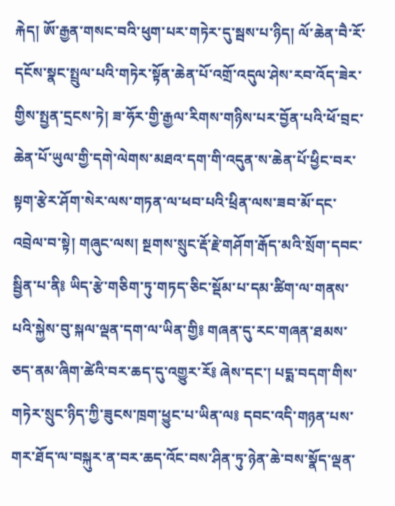རྐེད། ཨོ་རྒྱན་གསང་བའི་ཕུག་པར་གཏེར་དུ་སྦས་པ་ཉིད། ལོ་ཆེན་བཻ་རོ་དངོས་སྣང་སྤྲུལ་པའི་གཏེར་སྟོན་ཆེན་པོ་འགྲོ་འདུལ་ཤེས་རབ་འོད་ཟེར་གྱིས་སྤྱན་དྲངས་ཏེ། ཟ་ཧོར་གྱི་རྒྱལ་རིགས་གཉིས་པར་བྱོན་པའི་ཕོ་བྲང་ཆེན་པོ་ཡུལ་གྱི་དགེ་ལེགས་མཐའ་དག་གི་འདུན་ས་ཆེན་པོ་ཕྱིང་བར་སྟག་རྩེར་ཤོག་སེར་ལས་གཏན་ལ་ཕབ་པའི་ཕྲིན་ལས་ཟབ་མོ་དང་འབྲེལ་བ་སྟེ། གཞུང་ལས། སྔགས་སྲུང་རྡོ་རྗེ་གཤོག་རྒོད་མའི་སྲོག་དབང་སྦྱིན་པ་ནི༔ ཡིད་རྩེ་གཅིག་ཏུ་གཏད་ཅིང་སྡོམ་པ་དམ་ཚིག་ལ་གནས་པའི་སྐྱེས་བུ་སྐལ་ལྡན་དག་ལ་ཡིན་གྱི༔ གཞན་དུ་རང་གཞན་ཐམས་ཅད་ནམ་ཞིག་ཚེའི་བར་ཆད་དུ་འགྱུར་རོ༔ ཞེས་དང་། པདྨ་བདག་གིས་གཏེར་སྲུང་ཉིད་ཀྱི་ཟུངས་ཁྲག་ཕྱུང་པ་ཡིན་ལ༔ དབང་འདི་གཉན་པས་གར་ཐོད་ལ་བསྐུར་ན་བར་ཆད་འོང་བས་ཤིན་ཏུ་ཉེན་ཆེ་བས་སྣོད་ལྡན་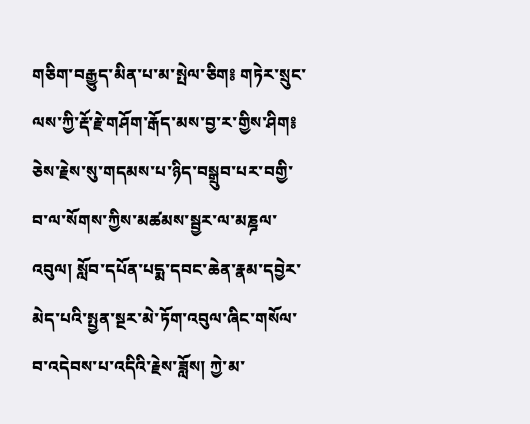གཅིག་བརྒྱུད་མིན་པ་མ་སྤེལ་ཅིག༔ གཏེར་སྲུང་ལས་ཀྱི་རྡོ་རྗེ་གཤོག་རྒོད་མས་བྱ་ར་གྱིས་ཤིག༔ ཅེས་རྗེས་སུ་གདམས་པ་ཉིད་བསྒྲུབ་པར་བགྱི་བ་ལ་སོགས་ཀྱིས་མཚམས་སྦྱར་ལ་མཎྜལ་འབུལ། སློབ་དཔོན་པདྨ་དབང་ཆེན་རྣམ་དབྱེར་མེད་པའི་སྤྱན་སྔར་མེ་ཏོག་འབུལ་ཞིང་གསོལ་བ་འདེབས་པ་འདིའི་རྗེས་ཟློས། ཀྱེ་མ་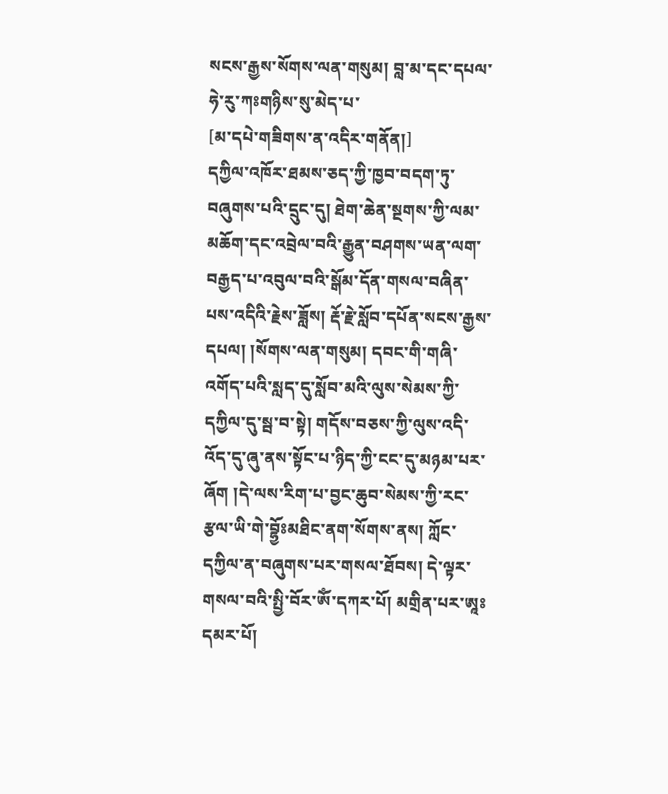སངས་རྒྱས་སོགས་ལན་གསུམ། བླ་མ་དང་དཔལ་ཧེ་རུ་ཀཿགཉིས་སུ་མེད་པ་
[མ་དཔེ་གཟིགས་ན་འདིར་གནོན།]
དཀྱིལ་འཁོར་ཐམས་ཅད་ཀྱི་ཁྱབ་བདག་ཏུ་བཞུགས་པའི་དྲུང་དུ། ཐེག་ཆེན་སྔགས་ཀྱི་ལམ་མཆོག་དང་འབྲེལ་བའི་རྒྱུན་བཤགས་ཡན་ལག་བརྒྱད་པ་འབུལ་བའི་སྒོམ་དོན་གསལ་བཞིན་པས་འདིའི་རྗེས་ཟློས། རྡོ་རྗེ་སློབ་དཔོན་སངས་རྒྱས་དཔལ། །སོགས་ལན་གསུམ། དབང་གི་གཞི་འགོད་པའི་སླད་དུ་སློབ་མའི་ལུས་སེམས་ཀྱི་དཀྱིལ་དུ་སྦ་བ་སྟེ། གདོས་བཅས་ཀྱི་ལུས་འདི་འོད་དུ་ཞུ་ནས་སྟོང་པ་ཉིད་ཀྱི་ངང་དུ་མཉམ་པར་ཞོག །དེ་ལས་རིག་པ་བྱང་ཆུབ་སེམས་ཀྱི་རང་རྩལ་ཡི་གེ་བྷྱོཿམཐིང་ནག་སོགས་ནས། ཀློང་དཀྱིལ་ན་བཞུགས་པར་གསལ་ཐོབས། དེ་ལྟར་གསལ་བའི་སྤྱི་བོར་ཨོཾ་དཀར་པོ། མགྲིན་པར་ཨཱཿདམར་པོ།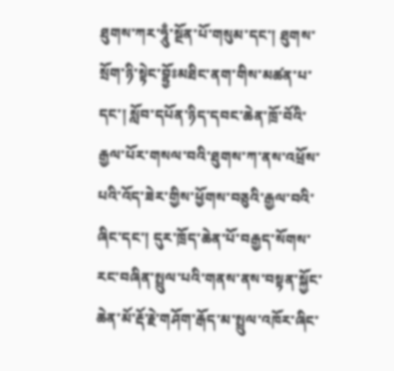ཐུགས་ཀར་ཧཱུྃ་སྔོན་པོ་གསུམ་དང་། ཐུགས་སྲོག་ཉི་སྟེང་བྷྱོཿམཐིང་ནག་གིས་མཚན་པ་དང་། སློབ་དཔོན་ཉིད་དབང་ཆེན་ཁྲོ་བོའི་རྒྱལ་པོར་གསལ་བའི་ཐུགས་ཀ་ནས་འཕྲོས་པའི་འོད་ཟེར་གྱིས་ཕྱོགས་བཅུའི་རྒྱལ་བའི་ཞིང་དང་། དུར་ཁྲོད་ཆེན་པོ་བརྒྱད་སོགས་རང་བཞིན་སྤྲུལ་པའི་གནས་ནས་བསྟན་སྐྱོང་ཆེན་མོ་རྡོ་རྗེ་གཤོག་རྒོད་མ་སྤྲུལ་འཁོར་ཞིང་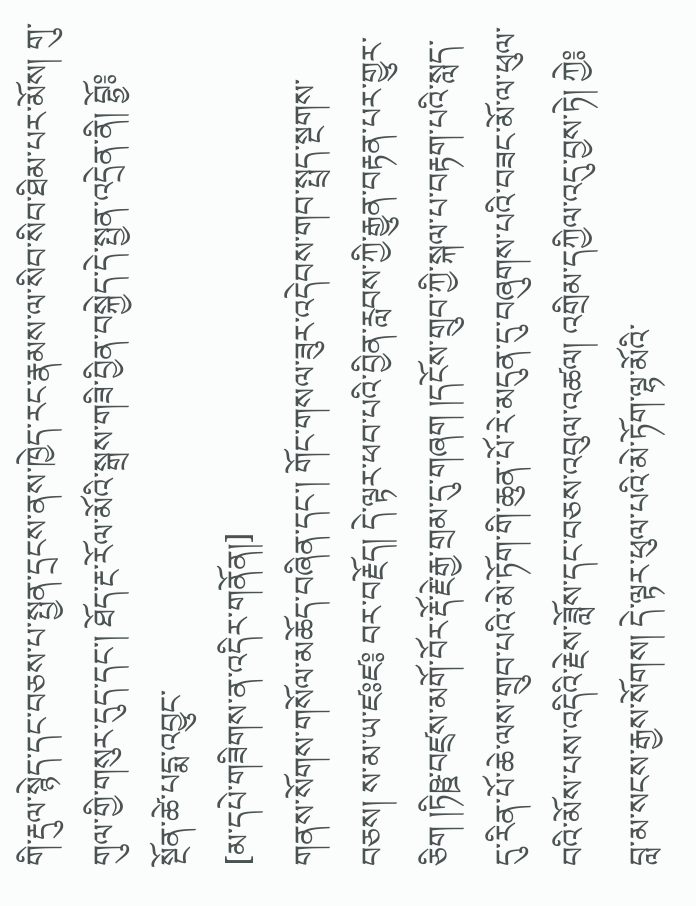གི་རྡུལ་སྙེད་དང་བཅས་པ་སྤྱན་དྲངས་ནས་ཁྱེད་རང་རྣམས་ལ་སིབ་སིབ་ཐིམ་པར་མོས། གུ་གུལ་གྱི་གསུར་དུད་དང་། ཐོད་རྔ་རོལ་མོའི་སྒྲས་གཟི་བྱིན་བསྐྱེད་དེ་སྤྱན་འདྲེན་ནི། བྷྱོ༔ སྔོན་ཚེ་པདྨ་འབྱུང་
[མ་དཔེ་གཟིགས་ན་འདིར་གནོན།]
གནས་སོགས་གསོལ་མཆོད་བཞིན་དང་། གོང་གསལ་ཟུར་འདེབས་གབ་སྤྲད་སྔགས་བཅས། ས་མ་ཡ་ཛཿཛ༔ བར་བརྗོད། དེ་ལྟར་ཕབ་པའི་བྱིན་རླབས་ཀྱི་རྒྱུན་བརྟན་པར་གྱུར་ཅིག །ཏིཥྛ་བཛྲས་མགོ་བོར་རྡོ་རྗེ་རྒྱ་གྲམ་དུ་གཞག །དངོས་གྲུབ་ཀྱི་སྐལ་པ་བརྟག་པའི་སླད་དུ་རིན་པོ་ཆེ་ལས་གྲུབ་པའི་མེ་ཏོག་གི་ཆུན་པོ་རེ་མདུན་དུ་བཞུགས་པའི་བཟང་མོ་ལ་ཕུལ་བའི་མོས་པས་འདིའི་རྗེས་ཟློས་དང་བཅས་འབུལ་འཚལ། འགྲིམ་དཀྱིལ་འདུ་བྱས་ཏེ། ཀྱེ༔ བླ་མ་སངས་རྒྱས་སོགས། དེ་ལྟར་ཕུལ་པའི་མེ་ཏོག་ལྷ་མོའི་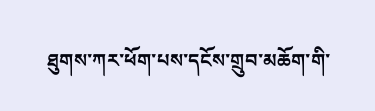ཐུགས་ཀར་ཕོག་པས་དངོས་གྲུབ་མཆོག་གི་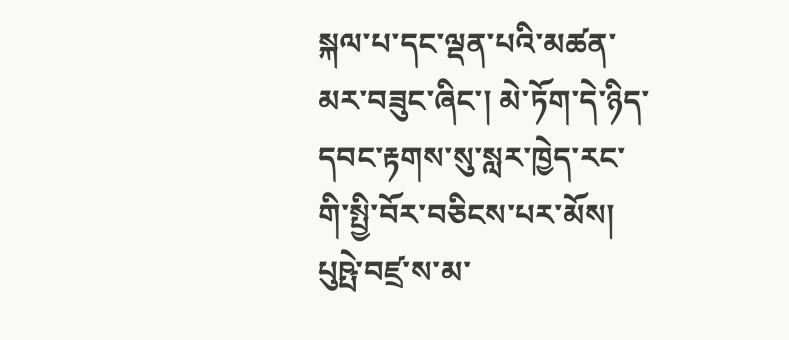སྐལ་པ་དང་ལྡན་པའི་མཚན་མར་བཟུང་ཞིང་། མེ་ཏོག་དེ་ཉིད་དབང་རྟགས་སུ་སླར་ཁྱེད་རང་གི་སྤྱི་བོར་བཅིངས་པར་མོས། པུཥྤེ་བཛྲ་ས་མ་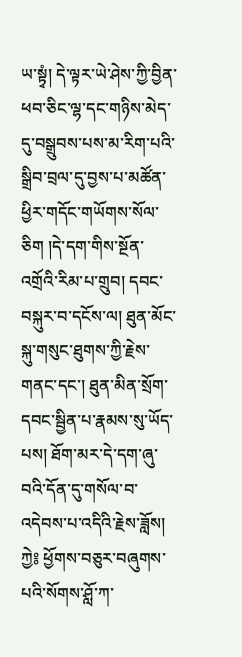ཡ་སྟྭཾ། དེ་ལྟར་ཡེ་ཤེས་ཀྱི་བྱིན་ཕབ་ཅིང་ལྷ་དང་གཉིས་མེད་དུ་བསྒྲུབས་པས་མ་རིག་པའི་སྒྲིབ་བྲལ་དུ་བྱས་པ་མཚོན་ཕྱིར་གདོང་གཡོགས་སོལ་ཅིག །དེ་དག་གིས་སྔོན་འགྲོའི་རིམ་པ་གྲུབ། དབང་བསྐུར་བ་དངོས་ལ། ཐུན་མོང་སྐུ་གསུང་ཐུགས་ཀྱི་རྗེས་གནང་དང་། ཐུན་མིན་སྲོག་དབང་སྦྱིན་པ་རྣམས་སུ་ཡོད་པས། ཐོག་མར་དེ་དག་ཞུ་བའི་དོན་དུ་གསོལ་བ་འདེབས་པ་འདིའི་རྗེས་ཟློས། ཀྱེ༔ ཕྱོགས་བཅུར་བཞུགས་པའི་སོགས་ཤློ་ཀ་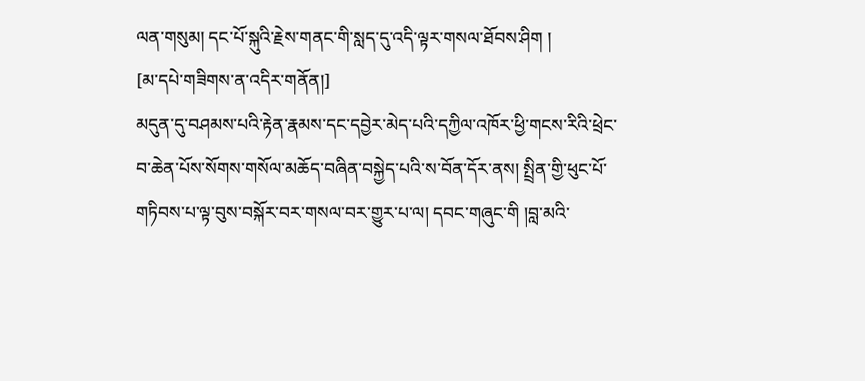ལན་གསུམ། དང་པོ་སྐུའི་རྗེས་གནང་གི་སླད་དུ་འདི་ལྟར་གསལ་ཐོབས་ཤིག །
[མ་དཔེ་གཟིགས་ན་འདིར་གནོན།]
མདུན་དུ་བཤམས་པའི་རྟེན་རྣམས་དང་དབྱེར་མེད་པའི་དཀྱིལ་འཁོར་ཕྱི་གངས་རིའི་ཕྲེང་བ་ཆེན་པོས་སོགས་གསོལ་མཆོད་བཞིན་བསྐྱེད་པའི་ས་བོན་དོར་ནས། སྤྲིན་གྱི་ཕུང་པོ་གཏིབས་པ་ལྟ་བུས་བསྐོར་བར་གསལ་བར་གྱུར་པ་ལ། དབང་གཞུང་གི །བླ་མའི་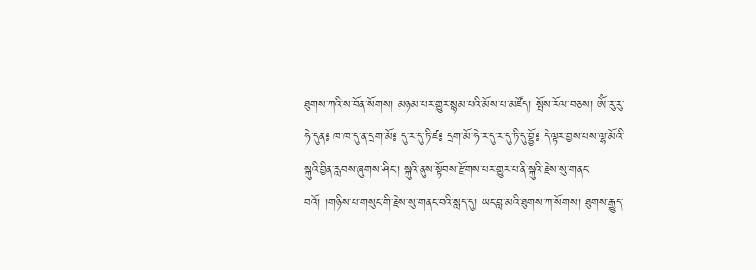ཐུགས་ཀའི་ས་བོན་སོགས། མཉམ་པར་གྱུར་སྙམ་པའི་མོས་པ་མཛོད། སྤོས་རོལ་བཅས། ཨོཾ་རུ་རུ་ཧེ་དུན༔ ཁ་ཁ་དུ་ན་དྲག་མོ༔ དུ་ར་དུ་ཏི་ཛ༔ དྲག་མོ་ཧེ་ར་དུ་ར་དུ་ཏི་དུ་བྷྱོ༔ དེ་ལྟར་བྱས་པས་ལྷ་མོའི་སྐུའི་བྱིན་རླབས་ཞུགས་ཤིང་། སྐུའི་ནུས་སྟོབས་རྫོགས་པར་གྱུར་པ་ནི་སྐུའི་རྗེས་སུ་གནང་བའོ། །གཉིས་པ་གསུང་གི་རྗེས་སུ་གནང་བའི་སླད་དུ། ཡང་བླ་མའི་ཐུགས་ཀ་སོགས། ཐུགས་རྒྱུད་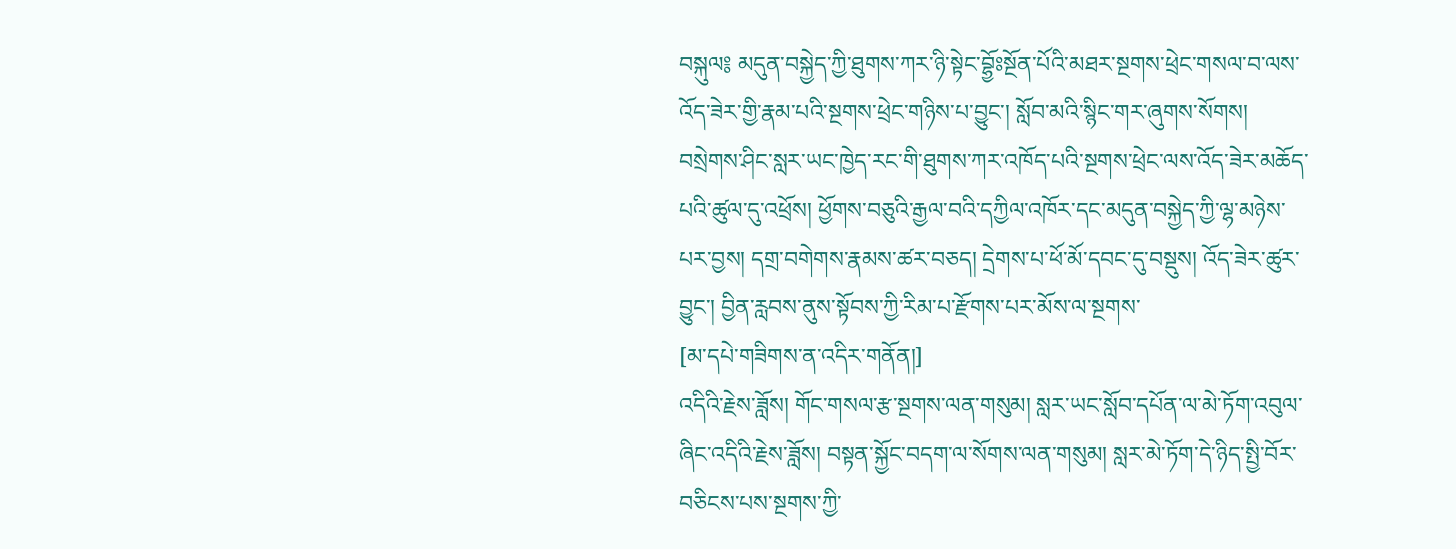བསྐུལ༔ མདུན་བསྐྱེད་ཀྱི་ཐུགས་ཀར་ཉི་སྟེང་བྷྱོཿསྔོན་པོའི་མཐར་སྔགས་ཕྲེང་གསལ་བ་ལས་འོད་ཟེར་གྱི་རྣམ་པའི་སྔགས་ཕྲེང་གཉིས་པ་བྱུང་། སློབ་མའི་སྙིང་གར་ཞུགས་སོགས། བསྲེགས་ཤིང་སླར་ཡང་ཁྱེད་རང་གི་ཐུགས་ཀར་འཁོད་པའི་སྔགས་ཕྲེང་ལས་འོད་ཟེར་མཆོད་པའི་ཚུལ་དུ་འཕྲོས། ཕྱོགས་བཅུའི་རྒྱལ་བའི་དཀྱིལ་འཁོར་དང་མདུན་བསྐྱེད་ཀྱི་ལྷ་མཉེས་པར་བྱས། དགྲ་བགེགས་རྣམས་ཚར་བཅད། དྲེགས་པ་ཕོ་མོ་དབང་དུ་བསྡུས། འོད་ཟེར་ཚུར་བྱུང་། བྱིན་རླབས་ནུས་སྟོབས་ཀྱི་རིམ་པ་རྫོགས་པར་མོས་ལ་སྔགས་
[མ་དཔེ་གཟིགས་ན་འདིར་གནོན།]
འདིའི་རྗེས་ཟློས། གོང་གསལ་རྩ་སྔགས་ལན་གསུམ། སླར་ཡང་སློབ་དཔོན་ལ་མེ་ཏོག་འབུལ་ཞིང་འདིའི་རྗེས་ཟློས། བསྟན་སྐྱོང་བདག་ལ་སོགས་ལན་གསུམ། སླར་མེ་ཏོག་དེ་ཉིད་སྤྱི་བོར་བཅིངས་པས་སྔགས་ཀྱི་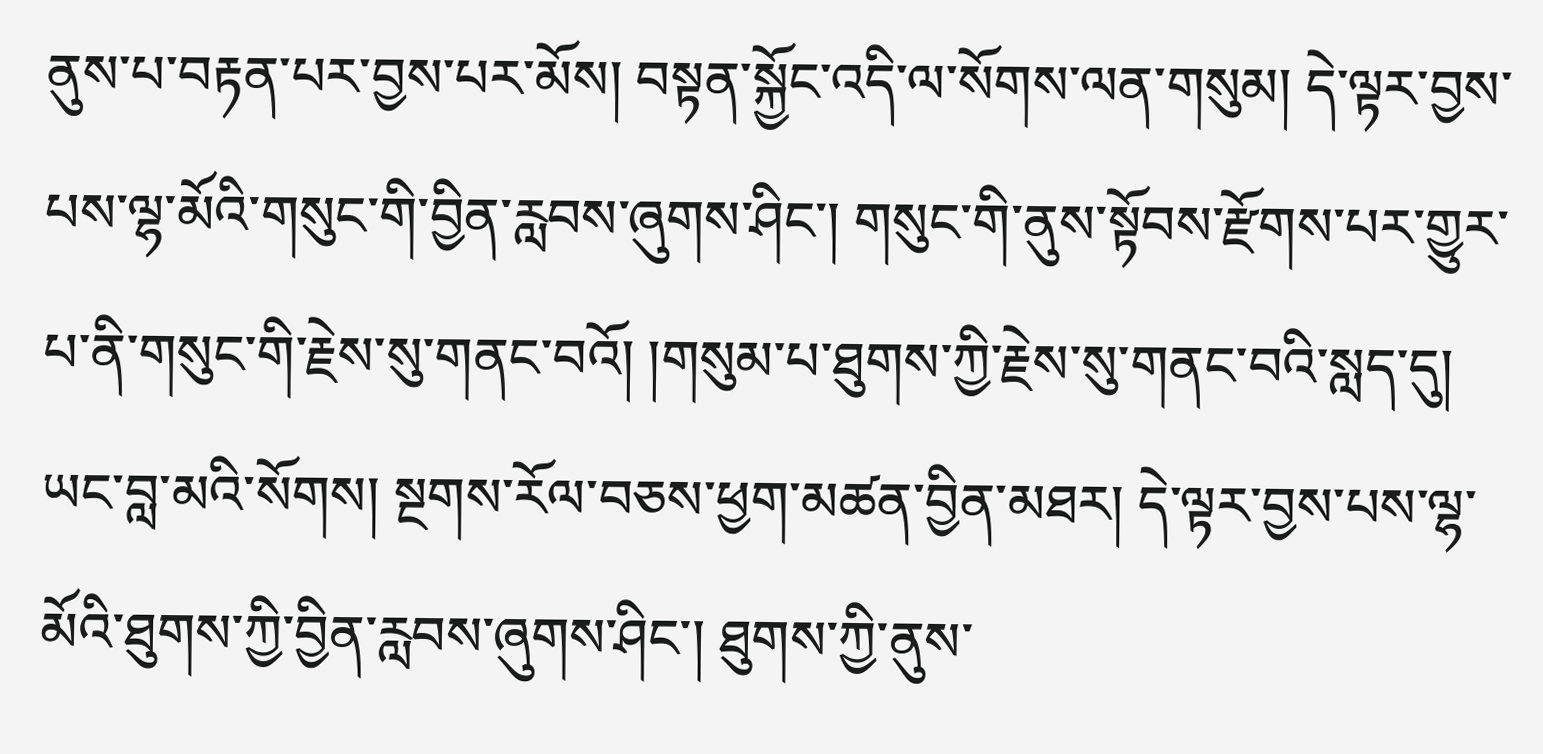ནུས་པ་བརྟན་པར་བྱས་པར་མོས། བསྟན་སྐྱོང་འདི་ལ་སོགས་ལན་གསུམ། དེ་ལྟར་བྱས་པས་ལྷ་མོའི་གསུང་གི་བྱིན་རླབས་ཞུགས་ཤིང་། གསུང་གི་ནུས་སྟོབས་རྫོགས་པར་གྱུར་པ་ནི་གསུང་གི་རྗེས་སུ་གནང་བའོ། །གསུམ་པ་ཐུགས་ཀྱི་རྗེས་སུ་གནང་བའི་སླད་དུ། ཡང་བླ་མའི་སོགས། སྔགས་རོལ་བཅས་ཕྱག་མཚན་བྱིན་མཐར། དེ་ལྟར་བྱས་པས་ལྷ་མོའི་ཐུགས་ཀྱི་བྱིན་རླབས་ཞུགས་ཤིང་། ཐུགས་ཀྱི་ནུས་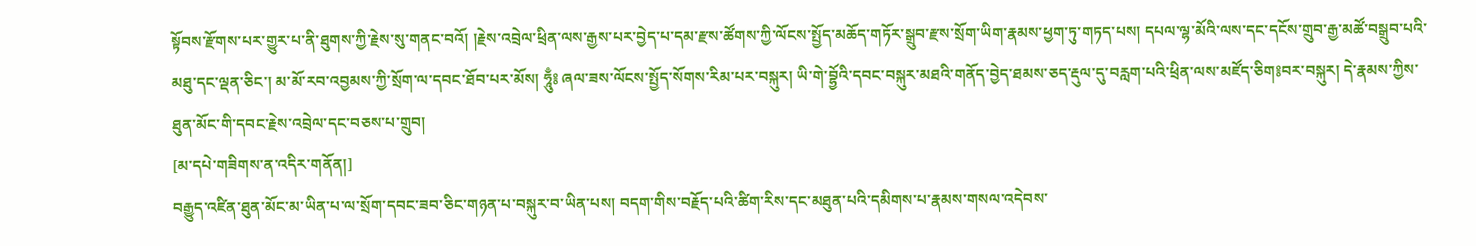སྟོབས་རྫོགས་པར་གྱུར་པ་ནི་ཐུགས་ཀྱི་རྗེས་སུ་གནང་བའོ། །རྗེས་འབྲེལ་ཕྲིན་ལས་རྒྱས་པར་བྱེད་པ་དམ་རྫས་ཚོགས་ཀྱི་ལོངས་སྤྱོད་མཆོད་གཏོར་སྒྲུབ་རྫས་སྲོག་ཡིག་རྣམས་ཕྱག་ཏུ་གཏད་པས། དཔལ་ལྷ་མོའི་ལས་དང་དངོས་གྲུབ་རྒྱ་མཚོ་བསྒྲུབ་པའི་མཐུ་དང་ལྡན་ཅིང་། མ་མོ་རབ་འབྱམས་ཀྱི་སྲོག་ལ་དབང་ཐོབ་པར་མོས། ཧཱུྃ༔ ཞལ་ཟས་ལོངས་སྤྱོད་སོགས་རིམ་པར་བསྐུར། ཡི་གེ་བྷྱོའི་དབང་བསྐུར་མཐའི་གནོད་བྱེད་ཐམས་ཅད་རྡུལ་དུ་བརླག་པའི་ཕྲིན་ལས་མཛོད་ཅིག༔བར་བསྐུར། དེ་རྣམས་ཀྱིས་ཐུན་མོང་གི་དབང་རྗེས་འབྲེལ་དང་བཅས་པ་གྲུབ།
[མ་དཔེ་གཟིགས་ན་འདིར་གནོན།]
བརྒྱུད་འཛིན་ཐུན་མོང་མ་ཡིན་པ་ལ་སྲོག་དབང་ཟབ་ཅིང་གཉན་པ་བསྐུར་བ་ཡིན་པས། བདག་གིས་བརྗོད་པའི་ཚིག་རིས་དང་མཐུན་པའི་དམིགས་པ་རྣམས་གསལ་འདེབས་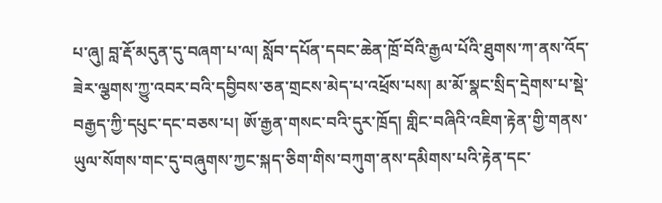པ་ཞུ། བླ་རྡོ་མདུན་དུ་བཞག་པ་ལ། སློབ་དཔོན་དབང་ཆེན་ཁྲོ་བོའི་རྒྱལ་པོའི་ཐུགས་ཀ་ནས་འོད་ཟེར་ལྕགས་ཀྱུ་འབར་བའི་དབྱིབས་ཅན་གྲངས་མེད་པ་འཕྲོས་པས། མ་མོ་སྣང་སྲིད་དྲེགས་པ་སྡེ་བརྒྱད་ཀྱི་དཔུང་དང་བཅས་པ། ཨོ་རྒྱན་གསང་བའི་དུར་ཁྲོད། གླིང་བཞིའི་འཇིག་རྟེན་གྱི་གནས་ཡུལ་སོགས་གང་དུ་བཞུགས་ཀྱང་སྐད་ཅིག་གིས་བཀུག་ནས་དམིགས་པའི་རྟེན་དང་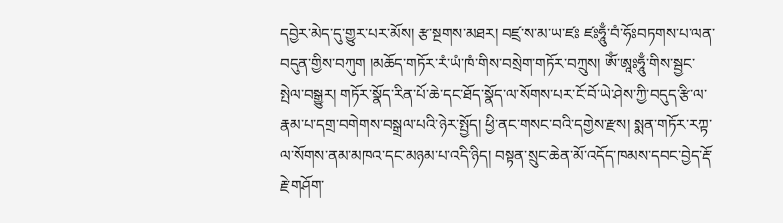དབྱེར་མེད་དུ་གྱུར་པར་མོས། རྩ་སྔགས་མཐར། བཛྲ་ས་མ་ཡ་ཛཿ ཛཿཧཱུྃ་བཾ་ཧོཿབཏགས་པ་ལན་བདུན་གྱིས་བཀུག །མཆོད་གཏོར་རཾ་ཡཾ་ཁཾ་གིས་བསྲེག་གཏོར་བཀྲུས། ཨོཾ་ཨཱཿཧཱུྃ་གིས་སྦྱང་སྤེལ་བསྒྱུར། གཏོར་སྣོད་རིན་པོ་ཆེ་དང་ཐོད་སྣོད་ལ་སོགས་པར་ངོ་བོ་ཡེ་ཤེས་ཀྱི་བདུད་རྩི་ལ་རྣམ་པ་དགྲ་བགེགས་བསྒྲལ་པའི་ཉེར་སྤྱོད། ཕྱི་ནང་གསང་བའི་དགྱེས་རྫས། སྨན་གཏོར་རཀྟ་ལ་སོགས་ནམ་མཁའ་དང་མཉམ་པ་འདི་ཉིད། བསྟན་སྲུང་ཆེན་མོ་འདོད་ཁམས་དབང་བྱེད་རྡོ་རྗེ་གཤོག་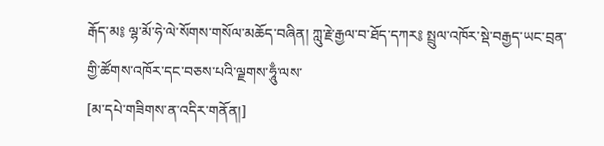རྒོད་མ༔ ལྷ་མོ་ཧེ་ལེ་སོགས་གསོལ་མཆོད་བཞིན། ཀླུ་རྗེ་རྒྱལ་བ་ཐོད་དཀར༔ སྤྲུལ་འཁོར་སྡེ་བརྒྱད་ཡང་བྲན་གྱི་ཚོགས་འཁོར་དང་བཅས་པའི་ལྗགས་ཧཱུྃ་ལས་
[མ་དཔེ་གཟིགས་ན་འདིར་གནོན།]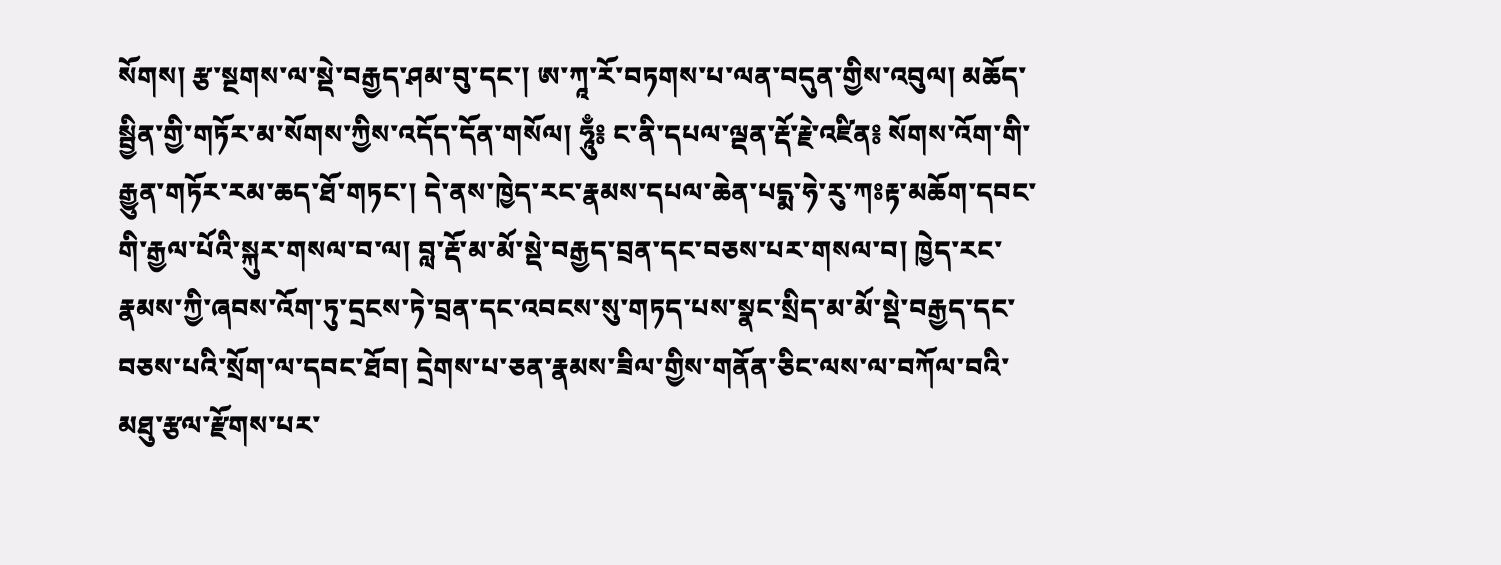སོགས། རྩ་སྔགས་ལ་སྡེ་བརྒྱད་ཤམ་བུ་དང་། ཨ་ཀཱ་རོ་བཏགས་པ་ལན་བདུན་གྱིས་འབུལ། མཆོད་སྦྱིན་གྱི་གཏོར་མ་སོགས་ཀྱིས་འདོད་དོན་གསོལ། ཧཱུྃ༔ ང་ནི་དཔལ་ལྡན་རྡོ་རྗེ་འཛིན༔ སོགས་འོག་གི་རྒྱུན་གཏོར་རམ་ཆད་ཐོ་གཏང་། དེ་ནས་ཁྱེད་རང་རྣམས་དཔལ་ཆེན་པདྨ་ཧེ་རུ་ཀཿརྟ་མཆོག་དབང་གི་རྒྱལ་པོའི་སྐུར་གསལ་བ་ལ། བླ་རྡོ་མ་མོ་སྡེ་བརྒྱད་བྲན་དང་བཅས་པར་གསལ་བ། ཁྱེད་རང་རྣམས་ཀྱི་ཞབས་འོག་ཏུ་དྲངས་ཏེ་བྲན་དང་འབངས་སུ་གཏད་པས་སྣང་སྲིད་མ་མོ་སྡེ་བརྒྱད་དང་བཅས་པའི་སྲོག་ལ་དབང་ཐོབ། དྲེགས་པ་ཅན་རྣམས་ཟིལ་གྱིས་གནོན་ཅིང་ལས་ལ་བཀོལ་བའི་མཐུ་རྩལ་རྫོགས་པར་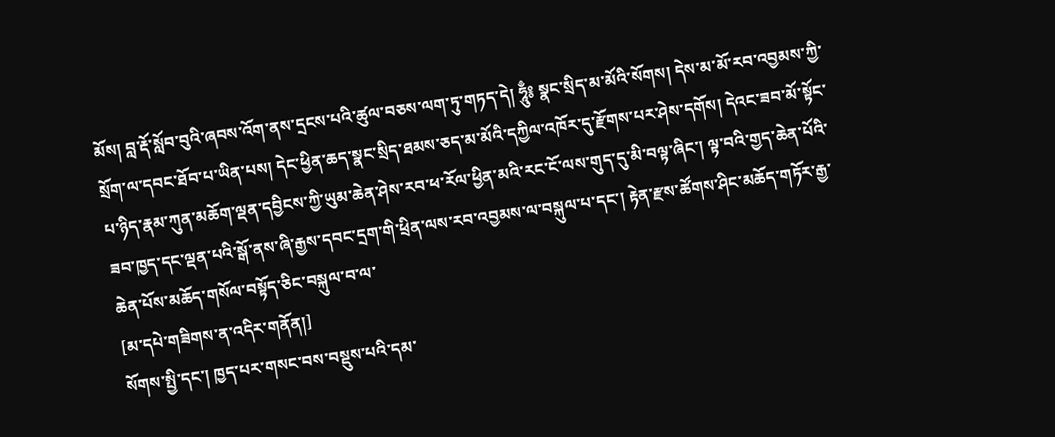མོས། བླ་རྡོ་སློབ་བུའི་ཞབས་འོག་ནས་དྲངས་པའི་ཚུལ་བཅས་ལག་ཏུ་གཏད་དེ། ཧཱུྃ༔ སྣང་སྲིད་མ་མོའི་སོགས། དེས་མ་མོ་རབ་འབྱམས་ཀྱི་སྲོག་ལ་དབང་ཐོབ་པ་ཡིན་པས། དེང་ཕྱིན་ཆད་སྣང་སྲིད་ཐམས་ཅད་མ་མོའི་དཀྱིལ་འཁོར་དུ་རྫོགས་པར་ཤེས་དགོས། དེའང་ཟབ་མོ་སྟོང་པ་ཉིད་རྣམ་ཀུན་མཆོག་ལྡན་དབྱིངས་ཀྱི་ཡུམ་ཆེན་ཤེས་རབ་ཕ་རོལ་ཕྱིན་མའི་རང་ངོ་ལས་གུད་དུ་མི་བལྟ་ཞིང་། ལྟ་བའི་གྱད་ཆེན་པོའི་ཟབ་ཁྱད་དང་ལྡན་པའི་སྒོ་ནས་ཞི་རྒྱས་དབང་དྲག་གི་ཕྲིན་ལས་རབ་འབྱམས་ལ་བསྐུལ་པ་དང་། རྟེན་རྫས་ཚོགས་ཤིང་མཆོད་གཏོར་རྒྱ་ཆེན་པོས་མཆོད་གསོལ་བསྟོད་ཅིང་བསྐུལ་བ་ལ་
[མ་དཔེ་གཟིགས་ན་འདིར་གནོན།]
སོགས་སྤྱི་དང་། ཁྱད་པར་གསང་བས་བསྡུས་པའི་དམ་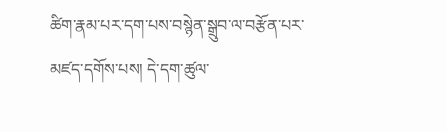ཚིག་རྣམ་པར་དག་པས་བསྙེན་སྒྲུབ་ལ་བརྩོན་པར་མཛད་དགོས་པས། དེ་དག་ཚུལ་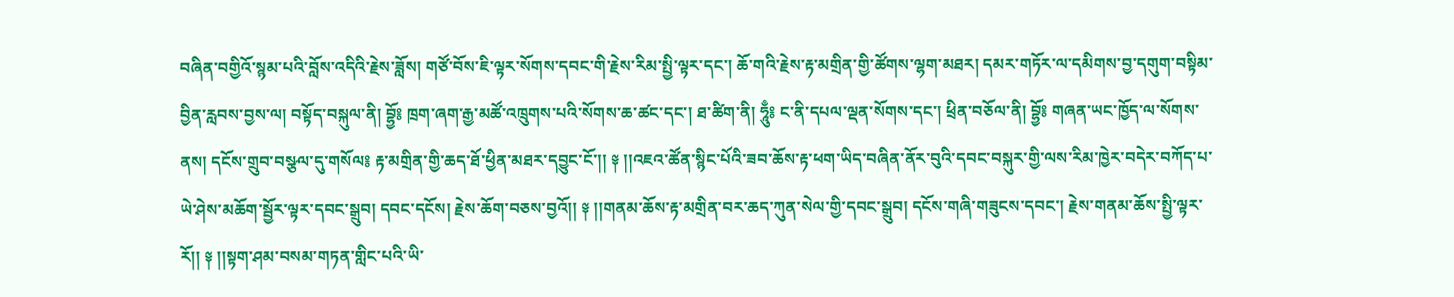བཞིན་བགྱིའོ་སྙམ་པའི་བློས་འདིའི་རྗེས་ཟློས། གཙོ་བོས་ཇི་ལྟར་སོགས་དབང་གི་རྗེས་རིམ་སྤྱི་ལྟར་དང་། ཆོ་གའི་རྗེས་རྟ་མགྲིན་གྱི་ཚོགས་ལྷག་མཐར། དམར་གཏོར་ལ་དམིགས་བྱ་དགུག་བསྟིམ་བྱིན་རླབས་བྱས་ལ། བསྟོད་བསྐུལ་ནི། བྷྱོ༔ ཁྲག་ཞག་རྒྱ་མཚོ་འཁྲུགས་པའི་སོགས་ཆ་ཚང་དང་། ཐ་ཚིག་ནི། ཧཱུྃ༔ ང་ནི་དཔལ་ལྡན་སོགས་དང་། ཕྲིན་བཅོལ་ནི། བྷྱོ༔ གཞན་ཡང་ཁྱོད་ལ་སོགས་ནས། དངོས་གྲུབ་བསྩལ་དུ་གསོལ༔ རྟ་མགྲིན་གྱི་ཆད་ཐོ་ཕྱིན་མཐར་དབྱུང་ངོ་།། ༈ །།འཇའ་ཚོན་སྙིང་པོའི་ཟབ་ཆོས་རྟ་ཕག་ཡིད་བཞིན་ནོར་བུའི་དབང་བསྐུར་གྱི་ལས་རིམ་ཁྱེར་བདེར་བཀོད་པ་ཡེ་ཤེས་མཆོག་སྦྱོར་ལྟར་དབང་སྒྲུབ། དབང་དངོས། རྗེས་ཆོག་བཅས་བྱའོ།། ༈ །།གནམ་ཆོས་རྟ་མགྲིན་བར་ཆད་ཀུན་སེལ་གྱི་དབང་སྒྲུབ། དངོས་གཞི་གཟུངས་དབང་། རྗེས་གནམ་ཆོས་སྤྱི་ལྟར་རོ།། ༈ །།སྟག་ཤམ་བསམ་གཏན་གླིང་པའི་ཡི་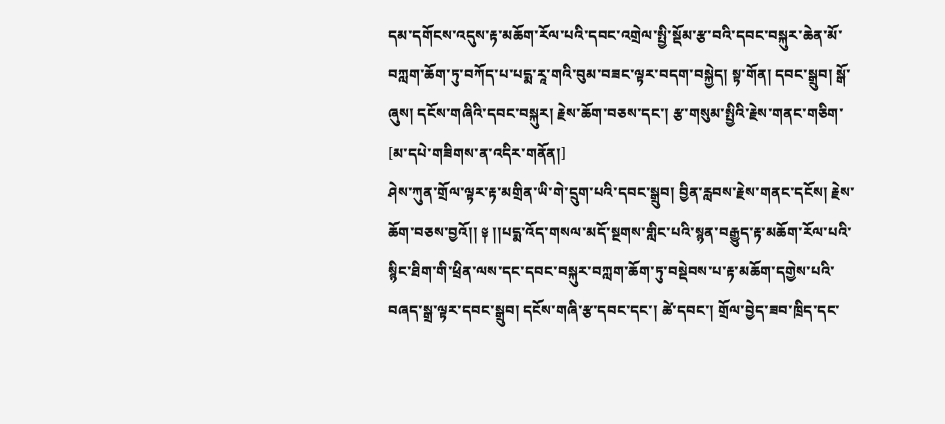དམ་དགོངས་འདུས་རྟ་མཆོག་རོལ་པའི་དབང་འགྲེལ་སྤྱི་སྡོམ་རྩ་བའི་དབང་བསྐུར་ཆེན་མོ་བཀླག་ཆོག་ཏུ་བཀོད་པ་པདྨ་རཱ་གའི་བུམ་བཟང་ལྟར་བདག་བསྐྱེད། སྟ་གོན། དབང་སྒྲུབ། སྒོ་ཞུས། དངོས་གཞིའི་དབང་བསྐུར། རྗེས་ཆོག་བཅས་དང་། རྩ་གསུམ་སྤྱིའི་རྗེས་གནང་གཅིག་
[མ་དཔེ་གཟིགས་ན་འདིར་གནོན།]
ཤེས་ཀུན་གྲོལ་ལྟར་རྟ་མགྲིན་ཡི་གེ་དྲུག་པའི་དབང་སྒྲུབ། བྱིན་རླབས་རྗེས་གནང་དངོས། རྗེས་ཆོག་བཅས་བྱའོ།། ༈ །།པདྨ་འོད་གསལ་མདོ་སྔགས་གླིང་པའི་སྙན་བརྒྱུད་རྟ་མཆོག་རོལ་པའི་སྙིང་ཐིག་གི་ཕྲིན་ལས་དང་དབང་བསྐུར་བཀླག་ཆོག་ཏུ་བསྡེབས་པ་རྟ་མཆོག་དགྱེས་པའི་བཞད་སྒྲ་ལྟར་དབང་སྒྲུབ། དངོས་གཞི་རྩ་དབང་དང་། ཚེ་དབང་། གྲོལ་བྱེད་ཟབ་ཁྲིད་དང་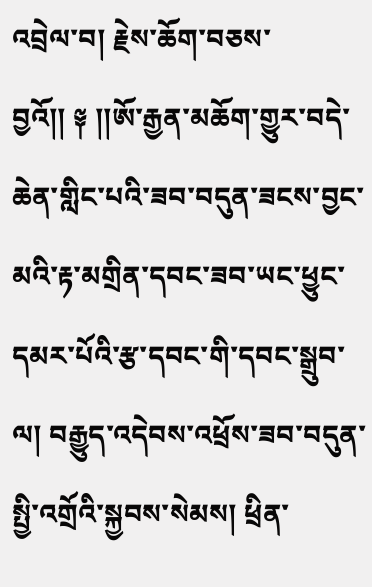འབྲེལ་བ། རྗེས་ཆོག་བཅས་བྱའོ།། ༈ །།ཨོ་རྒྱན་མཆོག་གྱུར་བདེ་ཆེན་གླིང་པའི་ཟབ་བདུན་ཟངས་བྱང་མའི་རྟ་མགྲིན་དབང་ཟབ་ཡང་ཕྱུང་དམར་པོའི་རྩ་དབང་གི་དབང་སྒྲུབ་ལ། བརྒྱུད་འདེབས་འཕྲོས་ཟབ་བདུན་སྤྱི་འགྲོའི་སྐྱབས་སེམས། ཕྲིན་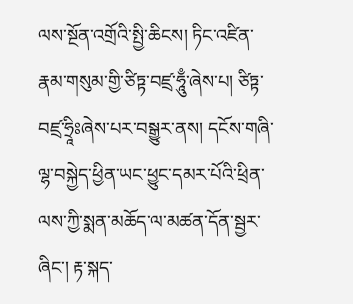ལས་སྔོན་འགྲོའི་སྤྱི་ཆིངས། ཏིང་འཛིན་རྣམ་གསུམ་གྱི་ཙིཏྟ་བཛྲ་ཧཱུྃ་ཞེས་པ། ཙིཏྟ་བཛྲ་ཧྲཱིཿཞེས་པར་བསྒྱུར་ནས། དངོས་གཞི་ལྷ་བསྐྱེད་ཕྱིན་ཡང་ཕྱུང་དམར་པོའི་ཕྲིན་ལས་ཀྱི་སྨན་མཆོད་ལ་མཚན་དོན་སྦྱར་ཞིང་། རྟ་སྐད་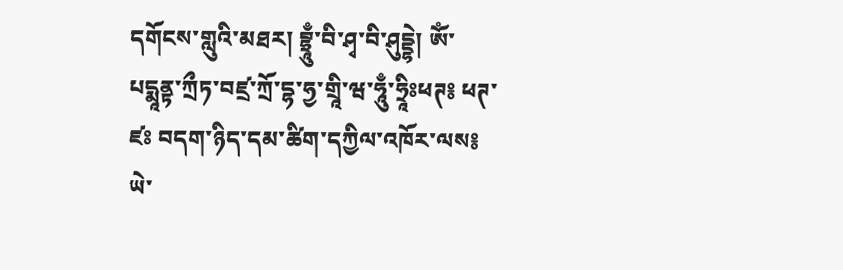དགོངས་གླུའི་མཐར། བྷྲཱུྃ་བི་ཤྭ་བི་ཤུདྡྷེ། ཨོཾ་པདྨཱནྟ་ཀྲྀཏ་བཛྲ་ཀྲོ་དྷ་ཧྱ་གྲཱི་ཝ་ཧཱུྃ་ཧྲཱིཿཕཊ༔ ཕཊ་ཛཿ བདག་ཉིད་དམ་ཚིག་དཀྱིལ་འཁོར་ལས༔ ཡེ་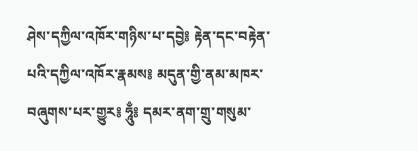ཤེས་དཀྱིལ་འཁོར་གཉིས་པ་དབྱེ༔ རྟེན་དང་བརྟེན་པའི་དཀྱིལ་འཁོར་རྣམས༔ མདུན་གྱི་ནམ་མཁར་བཞུགས་པར་གྱུར༔ ཧཱུྃ༔ དམར་ནག་གྲུ་གསུམ་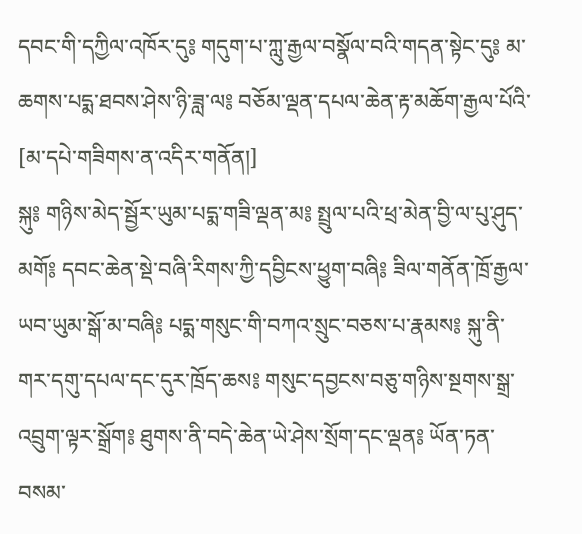དབང་གི་དཀྱིལ་འཁོར་དུ༔ གདུག་པ་ཀླུ་རྒྱལ་བསྣོལ་བའི་གདན་སྟེང་དུ༔ མ་ཆགས་པདྨ་ཐབས་ཤེས་ཉི་ཟླ་ལ༔ བཅོམ་ལྡན་དཔལ་ཆེན་རྟ་མཆོག་རྒྱལ་པོའི་
[མ་དཔེ་གཟིགས་ན་འདིར་གནོན།]
སྐུ༔ གཉིས་མེད་སྦྱོར་ཡུམ་པདྨ་གཟི་ལྡན་མ༔ སྤྲུལ་པའི་ཕྲ་མེན་བྱི་ལ་པུ་ཤུད་མགོ༔ དབང་ཆེན་སྡེ་བཞི་རིགས་ཀྱི་དབྱིངས་ཕྱུག་བཞི༔ ཟིལ་གནོན་ཁྲོ་རྒྱལ་ཡབ་ཡུམ་སྒོ་མ་བཞི༔ པདྨ་གསུང་གི་བཀའ་སྲུང་བཅས་པ་རྣམས༔ སྐུ་ནི་གར་དགུ་དཔལ་དང་དུར་ཁྲོད་ཆས༔ གསུང་དབྱངས་བཅུ་གཉིས་སྔགས་སྒྲ་འབྲུག་ལྟར་སྒྲོག༔ ཐུགས་ནི་བདེ་ཆེན་ཡེ་ཤེས་སྲོག་དང་ལྡན༔ ཡོན་ཏན་བསམ་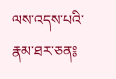ལས་འདས་པའི་རྣམ་ཐར་ཅན༔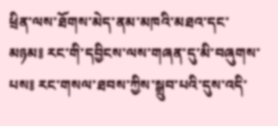ཕྲིན་ལས་ཐོགས་མེད་ནམ་མཁའི་མཐའ་དང་མཉམ༔ རང་གི་དབྱིངས་ལས་གཞན་དུ་མི་བཞུགས་པས༔ རང་གསལ་ཐབས་ཀྱིས་སྒྲུབ་པའི་དུས་འདི་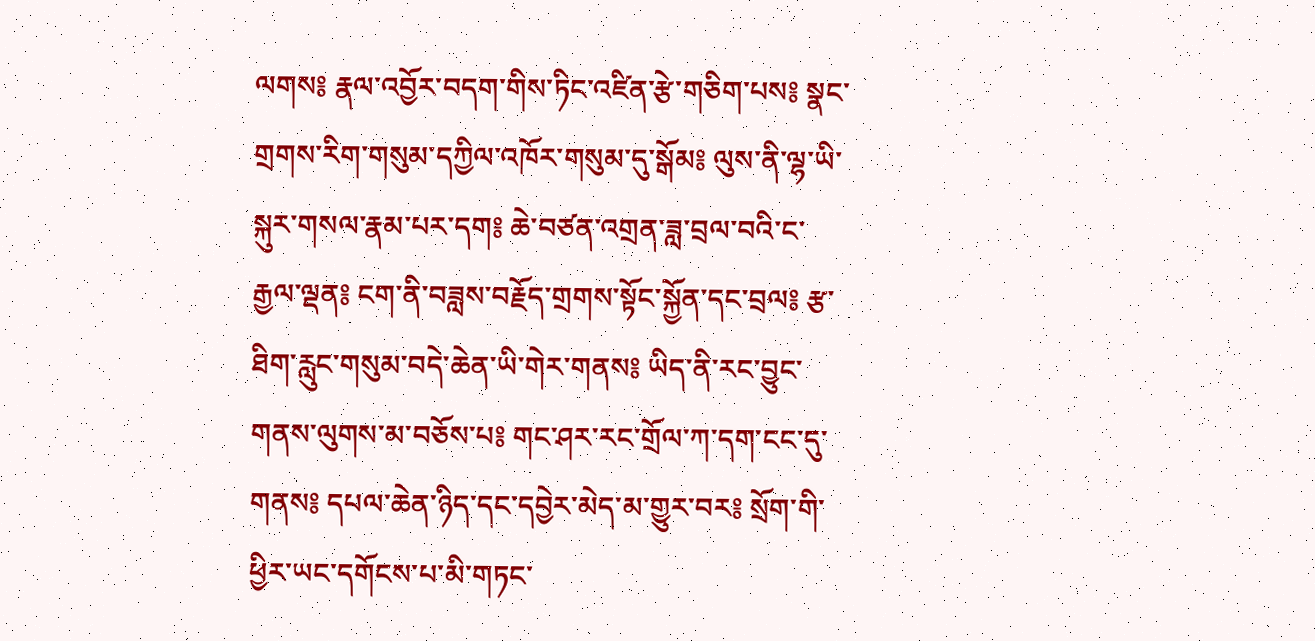ལགས༔ རྣལ་འབྱོར་བདག་གིས་ཏིང་འཛིན་རྩེ་གཅིག་པས༔ སྣང་གྲགས་རིག་གསུམ་དཀྱིལ་འཁོར་གསུམ་དུ་སྒོམ༔ ལུས་ནི་ལྷ་ཡི་སྐུར་གསལ་རྣམ་པར་དག༔ ཆེ་བཙན་འགྲན་ཟླ་བྲལ་བའི་ང་རྒྱལ་ལྡན༔ ངག་ནི་བཟླས་བརྗོད་གྲགས་སྟོང་སྐྱོན་དང་བྲལ༔ རྩ་ཐིག་རླུང་གསུམ་བདེ་ཆེན་ཡི་གེར་གནས༔ ཡིད་ནི་རང་བྱུང་གནས་ལུགས་མ་བཅོས་པ༔ གང་ཤར་རང་གྲོལ་ཀ་དག་ངང་དུ་གནས༔ དཔལ་ཆེན་ཉིད་དང་དབྱེར་མེད་མ་གྱུར་བར༔ སྲོག་གི་ཕྱིར་ཡང་དགོངས་པ་མི་གཏང་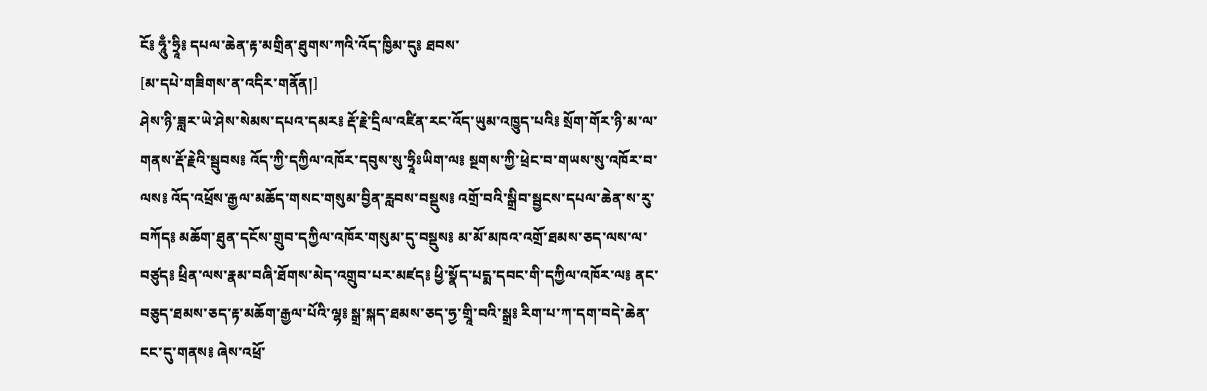ངོ༔ ཧཱུྃ་ཧྲཱི༔ དཔལ་ཆེན་རྟ་མགྲིན་ཐུགས་ཀའི་འོད་ཁྱིམ་དུ༔ ཐབས་
[མ་དཔེ་གཟིགས་ན་འདིར་གནོན།]
ཤེས་ཉི་ཟླར་ཡེ་ཤེས་སེམས་དཔའ་དམར༔ རྡོ་རྗེ་དྲིལ་འཛིན་རང་འོད་ཡུམ་འཁྱུད་པའི༔ སྲོག་གོར་ཉི་མ་ལ་གནས་རྡོ་རྗེའི་སྦུབས༔ འོད་ཀྱི་དཀྱིལ་འཁོར་དབུས་སུ་ཧྲཱིཿཡིག་ལ༔ སྔགས་ཀྱི་ཕྲེང་བ་གཡས་སུ་འཁོར་བ་ལས༔ འོད་འཕྲོས་རྒྱལ་མཆོད་གསང་གསུམ་བྱིན་རླབས་བསྡུས༔ འགྲོ་བའི་སྒྲིབ་སྦྱངས་དཔལ་ཆེན་ས་རུ་བཀོད༔ མཆོག་ཐུན་དངོས་གྲུབ་དཀྱིལ་འཁོར་གསུམ་དུ་བསྡུས༔ མ་མོ་མཁའ་འགྲོ་ཐམས་ཅད་ལས་ལ་བཙུད༔ ཕྲིན་ལས་རྣམ་བཞི་ཐོགས་མེད་འགྲུབ་པར་མཛད༔ ཕྱི་སྣོད་པདྨ་དབང་གི་དཀྱིལ་འཁོར་ལ༔ ནང་བཅུད་ཐམས་ཅད་རྟ་མཆོག་རྒྱལ་པོའི་ལྷ༔ སྒྲ་སྐད་ཐམས་ཅད་ཧྱ་གྲཱི་བའི་སྒྲ༔ རིག་པ་ཀ་དག་བདེ་ཆེན་ངང་དུ་གནས༔ ཞེས་འཕྲོ་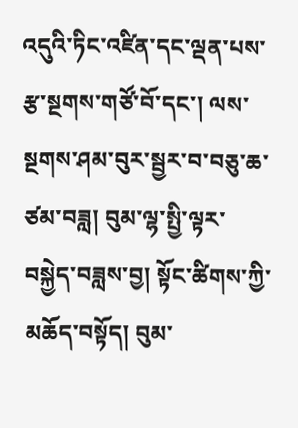འདུའི་ཏིང་འཛིན་དང་ལྡན་པས་རྩ་སྔགས་གཙོ་བོ་དང་། ལས་སྔགས་ཤམ་བུར་སྦྱར་བ་བཅུ་ཆ་ཙམ་བཟླ། བུམ་ལྷ་སྤྱི་ལྟར་བསྐྱེད་བཟླས་བྱ། སྟོང་ཚིགས་ཀྱི་མཆོད་བསྟོད། བུམ་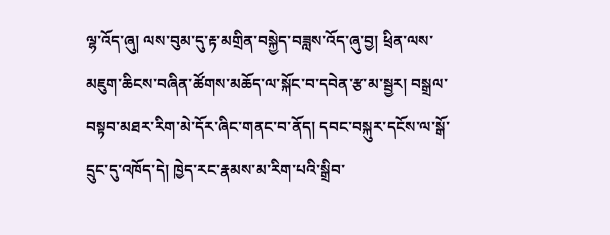ལྷ་འོད་ཞུ། ལས་བུམ་དུ་རྟ་མགྲིན་བསྐྱེད་བཟླས་འོད་ཞུ་བྱ། ཕྲིན་ལས་མཇུག་ཆིངས་བཞིན་ཚོགས་མཆོད་ལ་སྐོང་བ་དབེན་རྩ་མ་སྦྱར། བསྒྲལ་བསྟབ་མཐར་རིག་མེ་དོར་ཞིང་གནང་བ་ནོད། དབང་བསྐུར་དངོས་ལ་སྒོ་དྲུང་དུ་འཁོད་དེ། ཁྱེད་རང་རྣམས་མ་རིག་པའི་སྒྲིབ་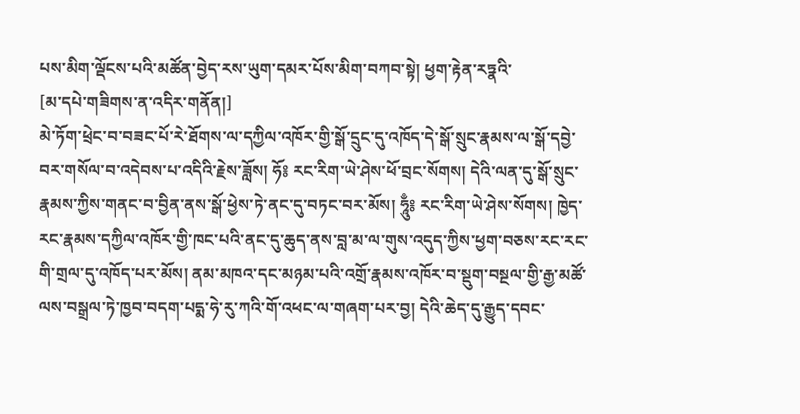པས་མིག་ལྡོངས་པའི་མཚོན་བྱེད་རས་ཡུག་དམར་པོས་མིག་བཀབ་སྟེ། ཕྱག་རྟེན་རཏྣའི་
[མ་དཔེ་གཟིགས་ན་འདིར་གནོན།]
མེ་ཏོག་ཕྲེང་བ་བཟང་པོ་རེ་ཐོགས་ལ་དཀྱིལ་འཁོར་གྱི་སྒོ་དྲུང་དུ་འཁོད་དེ་སྒོ་སྲུང་རྣམས་ལ་སྒོ་དབྱེ་བར་གསོལ་བ་འདེབས་པ་འདིའི་རྗེས་ཟློས། ཧོ༔ རང་རིག་ཡེ་ཤེས་ཕོ་བྲང་སོགས། དེའི་ལན་དུ་སྒོ་སྲུང་རྣམས་ཀྱིས་གནང་བ་བྱིན་ནས་སྒོ་ཕྱེས་ཏེ་ནང་དུ་བཏང་བར་མོས། ཧཱུྃ༔ རང་རིག་ཡེ་ཤེས་སོགས། ཁྱེད་རང་རྣམས་དཀྱིལ་འཁོར་གྱི་ཁང་པའི་ནང་དུ་ཆུད་ནས་བླ་མ་ལ་གུས་འདུད་ཀྱིས་ཕྱག་བཅས་རང་རང་གི་གྲལ་དུ་འཁོད་པར་མོས། ནམ་མཁའ་དང་མཉམ་པའི་འགྲོ་རྣམས་འཁོར་བ་སྡུག་བསྔལ་གྱི་རྒྱ་མཚོ་ལས་བསྒྲལ་ཏེ་ཁྱབ་བདག་པདྨ་ཧེ་རུ་ཀའི་གོ་འཕང་ལ་གཞག་པར་བྱ། དེའི་ཆེད་དུ་རྒྱུད་དབང་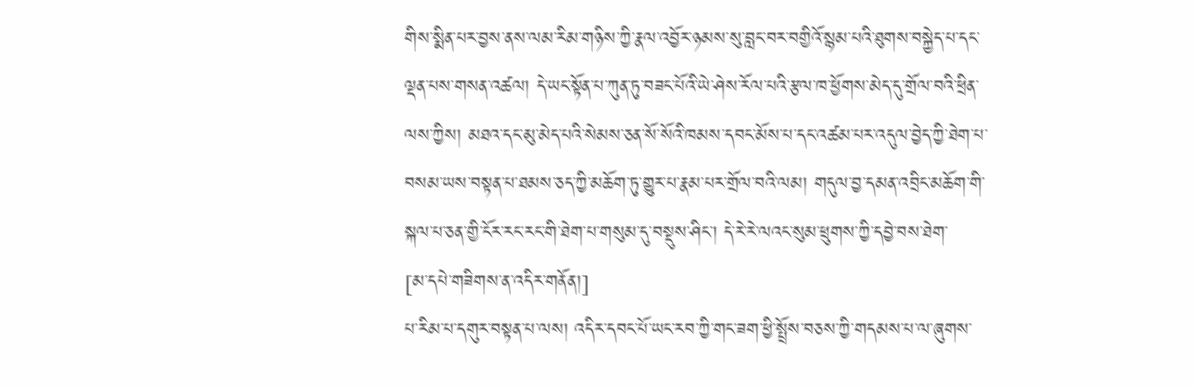གིས་སྨིན་པར་བྱས་ནས་ལམ་རིམ་གཉིས་ཀྱི་རྣལ་འབྱོར་ཉམས་སུ་བླང་བར་བགྱིའོ་སྙམ་པའི་ཐུགས་བསྐྱེད་པ་དང་ལྡན་པས་གསན་འཚལ། དེ་ཡང་སྟོན་པ་ཀུན་ཏུ་བཟང་པོའི་ཡེ་ཤེས་རོལ་པའི་རྩལ་ཁ་ཕྱོགས་མེད་དུ་གྲོལ་བའི་ཕྲིན་ལས་ཀྱིས། མཐའ་དང་མུ་མེད་པའི་སེམས་ཅན་སོ་སོའི་ཁམས་དབང་མོས་པ་དང་འཚམ་པར་འདུལ་བྱེད་ཀྱི་ཐེག་པ་བསམ་ཡས་བསྟན་པ་ཐམས་ཅད་ཀྱི་མཆོག་ཏུ་གྱུར་པ་རྣམ་པར་གྲོལ་བའི་ལམ། གདུལ་བྱ་དམན་འབྲིང་མཆོག་གི་སྐལ་པ་ཅན་གྱི་ངོར་རང་རང་གི་ཐེག་པ་གསུམ་དུ་བསྡུས་ཤིང་། དེ་རེ་རེ་ལའང་སུམ་ཕྲུགས་ཀྱི་དབྱེ་བས་ཐེག་
[མ་དཔེ་གཟིགས་ན་འདིར་གནོན།]
པ་རིམ་པ་དགུར་བསྟན་པ་ལས། འདིར་དབང་པོ་ཡང་རབ་ཀྱི་གང་ཟག་ཕྱི་སྤྲོས་བཅས་ཀྱི་གདམས་པ་ལ་ཞུགས་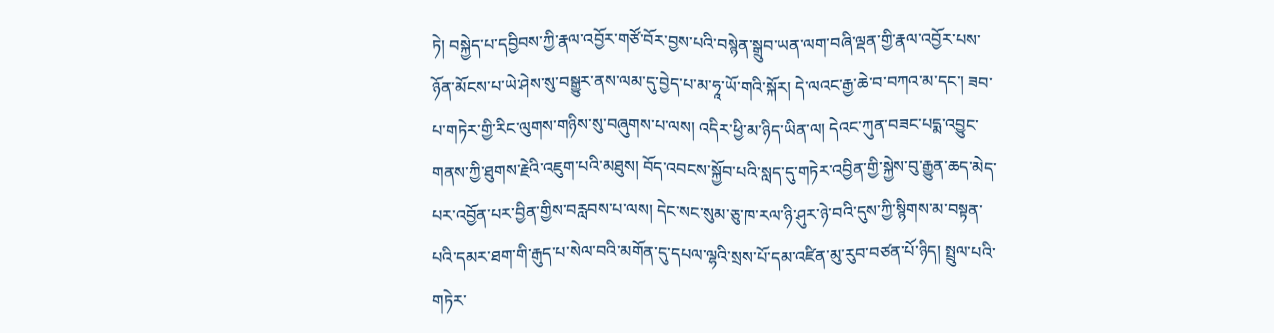ཏེ། བསྐྱེད་པ་དབྱིབས་ཀྱི་རྣལ་འབྱོར་གཙོ་བོར་བྱས་པའི་བསྙེན་སྒྲུབ་ཡན་ལག་བཞི་ལྡན་གྱི་རྣལ་འབྱོར་པས་ཉོན་མོངས་པ་ཡེ་ཤེས་སུ་བསྒྱུར་ནས་ལམ་དུ་བྱེད་པ་མ་ཧཱ་ཡོ་གའི་སྐོར། དེ་ལའང་རྒྱ་ཆེ་བ་བཀའ་མ་དང་། ཟབ་པ་གཏེར་གྱི་རིང་ལུགས་གཉིས་སུ་བཞུགས་པ་ལས། འདིར་ཕྱི་མ་ཉིད་ཡིན་ལ། དེའང་ཀུན་བཟང་པདྨ་འབྱུང་གནས་ཀྱི་ཐུགས་རྗེའི་འཇུག་པའི་མཐུས། བོད་འབངས་སྐྱོབ་པའི་སླད་དུ་གཏེར་འབྱིན་གྱི་སྐྱེས་བུ་རྒྱུན་ཆད་མེད་པར་འབྱོན་པར་བྱིན་གྱིས་བརླབས་པ་ལས། དེང་སང་སུམ་ཅུ་ཁ་རལ་ཉི་ཤུར་ཉེ་བའི་དུས་ཀྱི་སྙིགས་མ་བསྟན་པའི་དམར་ཐག་གི་རྒུད་པ་སེལ་བའི་མགོན་དུ་དཔལ་ལྷའི་སྲས་པོ་དམ་འཛིན་མུ་རུབ་བཙན་པོ་ཉིད། སྤྲུལ་པའི་གཏེར་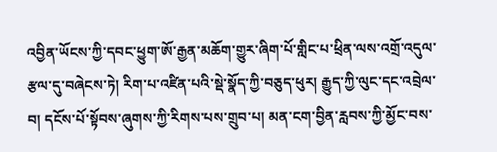འབྱིན་ཡོངས་ཀྱི་དབང་ཕྱུག་ཨོ་རྒྱན་མཆོག་གྱུར་ཞིག་པོ་གླིང་པ་ཕྲིན་ལས་འགྲོ་འདུལ་རྩལ་དུ་བཞེངས་ཏེ། རིག་པ་འཛིན་པའི་སྡེ་སྣོད་ཀྱི་བཅུད་ཕུར། རྒྱུད་ཀྱི་ལུང་དང་འབྲེལ་བ། དངོས་པོ་སྟོབས་ཞུགས་ཀྱི་རིགས་པས་གྲུབ་པ། མན་ངག་བྱིན་རླབས་ཀྱི་མྱོང་བས་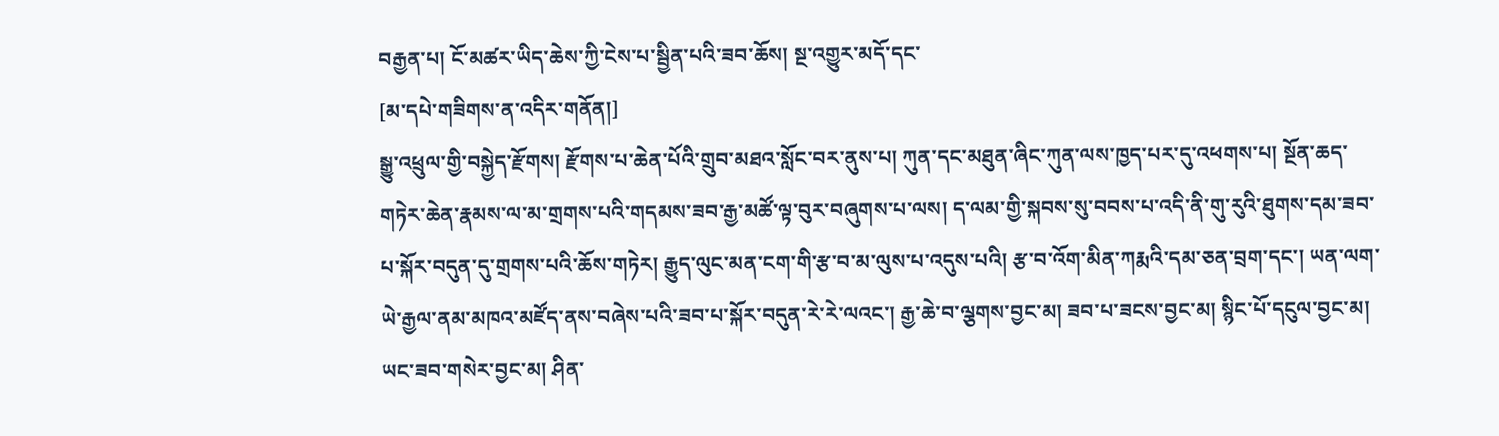བརྒྱན་པ། ངོ་མཚར་ཡིད་ཆེས་ཀྱི་ངེས་པ་སྦྱིན་པའི་ཟབ་ཆོས། སྔ་འགྱུར་མདོ་དང་
[མ་དཔེ་གཟིགས་ན་འདིར་གནོན།]
སྒྱུ་འཕྲུལ་གྱི་བསྐྱེད་རྫོགས། རྫོགས་པ་ཆེན་པོའི་གྲུབ་མཐའ་སློང་བར་ནུས་པ། ཀུན་དང་མཐུན་ཞིང་ཀུན་ལས་ཁྱད་པར་དུ་འཕགས་པ། སྔོན་ཆད་གཏེར་ཆེན་རྣམས་ལ་མ་གྲགས་པའི་གདམས་ཟབ་རྒྱ་མཚོ་ལྟ་བུར་བཞུགས་པ་ལས། ད་ལམ་གྱི་སྐབས་སུ་བབས་པ་འདི་ནི་གུ་རུའི་ཐུགས་དམ་ཟབ་པ་སྐོར་བདུན་དུ་གྲགས་པའི་ཆོས་གཏེར། རྒྱུད་ལུང་མན་ངག་གི་རྩ་བ་མ་ལུས་པ་འདུས་པའི། རྩ་བ་འོག་མིན་ཀརྨའི་དམ་ཅན་བྲག་དང་། ཡན་ལག་ཡེ་རྒྱལ་ནམ་མཁའ་མཛོད་ནས་བཞེས་པའི་ཟབ་པ་སྐོར་བདུན་རེ་རེ་ལའང་། རྒྱ་ཆེ་བ་ལྕགས་བྱང་མ། ཟབ་པ་ཟངས་བྱང་མ། སྙིང་པོ་དངུལ་བྱང་མ། ཡང་ཟབ་གསེར་བྱང་མ། ཤིན་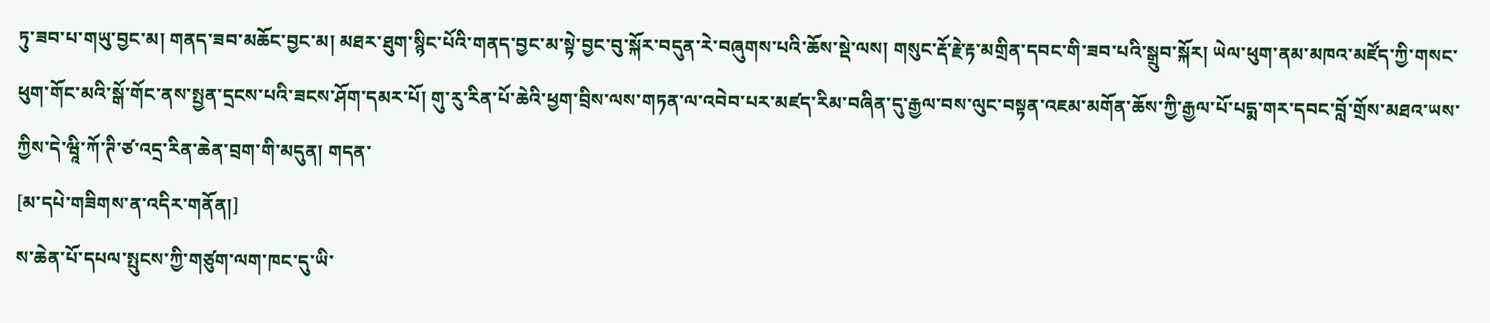ཏུ་ཟབ་པ་གཡུ་བྱང་མ། གནད་ཟབ་མཆོང་བྱང་མ། མཐར་ཐུག་སྙིང་པོའི་གནད་བྱང་མ་སྟེ་བྱང་བུ་སྐོར་བདུན་རེ་བཞུགས་པའི་ཆོས་སྡེ་ལས། གསུང་རྡོ་རྗེ་རྟ་མགྲིན་དབང་གི་ཟབ་པའི་སྒྲུབ་སྐོར། ཡེལ་ཕུག་ནམ་མཁའ་མཛོད་ཀྱི་གསང་ཕུག་གོང་མའི་སྒོ་གོང་ནས་སྤྱན་དྲངས་པའི་ཟངས་ཤོག་དམར་པོ། གུ་རུ་རིན་པོ་ཆེའི་ཕྱག་བྲིས་ལས་གཏན་ལ་འབེབ་པར་མཛད་རིམ་བཞིན་དུ་རྒྱལ་བས་ལུང་བསྟན་འཇམ་མགོན་ཆོས་ཀྱི་རྒྱལ་པོ་པདྨ་གར་དབང་བློ་གྲོས་མཐའ་ཡས་ཀྱིས་དེ་ཝཱི་ཀོ་ཊི་ཙ་འདྲ་རིན་ཆེན་བྲག་གི་མདུན། གདན་
[མ་དཔེ་གཟིགས་ན་འདིར་གནོན།]
ས་ཆེན་པོ་དཔལ་སྤུངས་ཀྱི་གཙུག་ལག་ཁང་དུ་ཡི་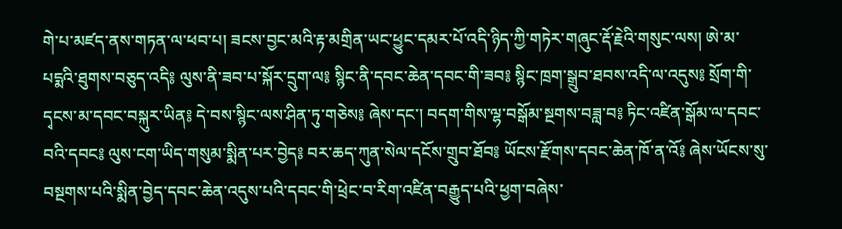གེ་པ་མཛད་ནས་གཏན་ལ་ཕབ་པ། ཟངས་བྱང་མའི་རྟ་མགྲིན་ཡང་ཕྱུང་དམར་པོ་འདི་ཉིད་ཀྱི་གཏེར་གཞུང་རྡོ་རྗེའི་གསུང་ལས། ཨེ་མ་པདྨའི་ཐུགས་བཅུད་འདི༔ ལུས་ནི་ཟབ་པ་སྐོར་དྲུག་ལ༔ སྙིང་ནི་དབང་ཆེན་དབང་གི་ཟབ༔ སྙིང་ཁྲག་སྒྲུབ་ཐབས་འདི་ལ་འདུས༔ སྲོག་གི་དྭངས་མ་དབང་བསྐུར་ཡིན༔ དེ་བས་སྙིང་ལས་ཤིན་ཏུ་གཅེས༔ ཞེས་དང་། བདག་གིས་ལྷ་བསྒོམ་སྔགས་བཟླ་བ༔ ཏིང་འཛིན་སྒོམ་ལ་དབང་བའི་དབང༔ ལུས་ངག་ཡིད་གསུམ་སྨིན་པར་བྱེད༔ བར་ཆད་ཀུན་སེལ་དངོས་གྲུབ་ཐོབ༔ ཡོངས་རྫོགས་དབང་ཆེན་ཁོ་ན་འོ༔ ཞེས་ཡོངས་སུ་བསྔགས་པའི་སྨིན་བྱེད་དབང་ཆེན་འདུས་པའི་དབང་གི་ཕྲེང་བ་རིག་འཛིན་བརྒྱུད་པའི་ཕྱག་བཞེས་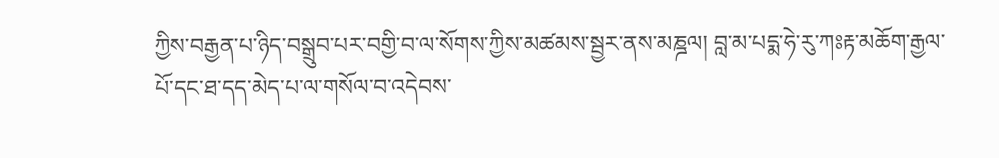ཀྱིས་བརྒྱན་པ་ཉིད་བསྒྲུབ་པར་བགྱི་བ་ལ་སོགས་ཀྱིས་མཚམས་སྦྱར་ནས་མཎྜལ། བླ་མ་པདྨ་ཧེ་རུ་ཀཿརྟ་མཆོག་རྒྱལ་པོ་དང་ཐ་དད་མེད་པ་ལ་གསོལ་བ་འདེབས་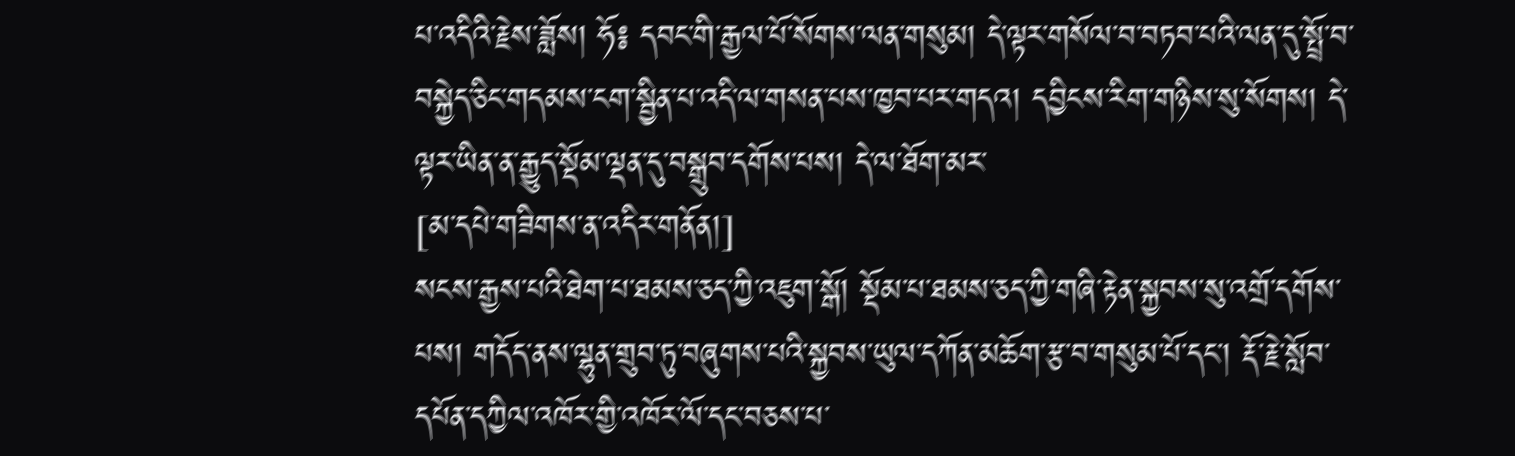པ་འདིའི་རྗེས་ཟློས། ཧོ༔ དབང་གི་རྒྱལ་པོ་སོགས་ལན་གསུམ། དེ་ལྟར་གསོལ་བ་བཏབ་པའི་ལན་དུ་སྤྲོ་བ་བསྐྱེད་ཅིང་གདམས་ངག་སྦྱིན་པ་འདི་ལ་གསན་པས་ཁྱབ་པར་གདའ། དབྱིངས་རིག་གཉིས་སུ་སོགས། དེ་ལྟར་ཡིན་ན་རྒྱུད་སྡོམ་ལྡན་དུ་བསྒྲུབ་དགོས་པས། དེ་ལ་ཐོག་མར་
[མ་དཔེ་གཟིགས་ན་འདིར་གནོན།]
སངས་རྒྱས་པའི་ཐེག་པ་ཐམས་ཅད་ཀྱི་འཇུག་སྒོ། སྡོམ་པ་ཐམས་ཅད་ཀྱི་གཞི་རྟེན་སྐྱབས་སུ་འགྲོ་དགོས་པས། གདོད་ནས་ལྷུན་གྲུབ་ཏུ་བཞུགས་པའི་སྐྱབས་ཡུལ་དཀོན་མཆོག་རྩ་བ་གསུམ་པོ་དང་། རྡོ་རྗེ་སློབ་དཔོན་དཀྱིལ་འཁོར་གྱི་འཁོར་ལོ་དང་བཅས་པ་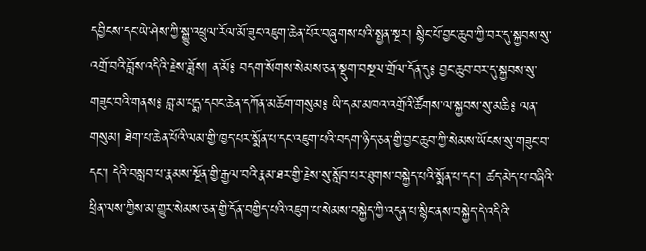དབྱིངས་དང་ཡེ་ཤེས་ཀྱི་སྒྱུ་འཕྲུལ་རོལ་མོ་ཟུང་འཇུག་ཆེན་པོར་བཞུགས་པའི་སྤྱན་སྔར། སྙིང་པོ་བྱང་ཆུབ་ཀྱི་བར་དུ་སྐྱབས་སུ་འགྲོ་བའི་བློས་འདིའི་རྗེས་ཟློས། ན་མོ༔ བདག་སོགས་སེམས་ཅན་སྡུག་བསྔལ་གྲོལ་དོན་དུ༔ བྱང་ཆུབ་བར་དུ་སྐྱབས་སུ་གཟུང་བའི་གནས༔ བླ་མ་པདྨ་དབང་ཆེན་དཀོན་མཆོག་གསུམ༔ ཡི་དམ་མཁའ་འགྲོའི་ཚོགས་ལ་སྐྱབས་སུ་མཆི༔ ལན་གསུམ། ཐེག་པ་ཆེན་པོའི་ལམ་གྱི་ཁྱད་པར་སྨོན་པ་དང་འཇུག་པའི་བདག་ཉིད་ཅན་གྱི་བྱང་ཆུབ་ཀྱི་སེམས་ཡོངས་སུ་གཟུང་བ་དང་། དེའི་བསླབ་པ་རྣམས་སྔོན་གྱི་རྒྱལ་བའི་རྣམ་ཐར་གྱི་རྗེས་སུ་སློབ་པར་ཐུགས་བསྐྱེད་པའི་སྨོན་པ་དང་། ཚད་མེད་པ་བཞིའི་ཕྲིན་ལས་ཀྱིས་མ་གྱུར་སེམས་ཅན་གྱི་དོན་བགྱིད་པའི་འཇུག་པ་སེམས་བསྐྱེད་ཀྱི་འདུན་པ་སྙིང་ནས་བསྐྱེད་དེ་འདིའི་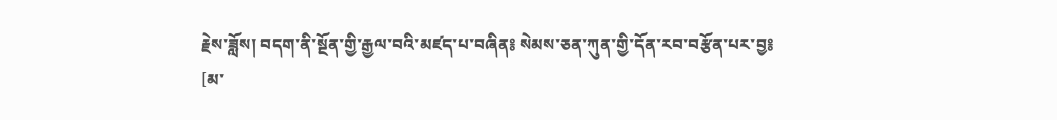རྗེས་ཟློས། བདག་ནི་སྔོན་གྱི་རྒྱལ་བའི་མཛད་པ་བཞིན༔ སེམས་ཅན་ཀུན་གྱི་དོན་རབ་བརྩོན་པར་བྱ༔
[མ་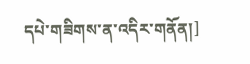དཔེ་གཟིགས་ན་འདིར་གནོན།]